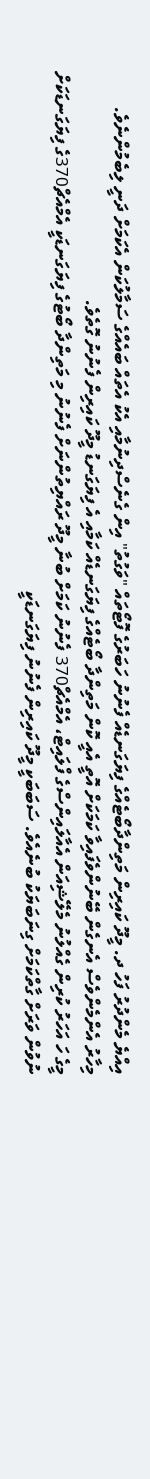އިއްޔެ މެންދުރު ފަހު ދ. މީދޫ ކައިރިން މަތިންދާބޯޓެއްގެ ފިޔަގަނޑެއް ފެނުނު ހަބަރުގެ ފޮޓޯތައް "ވަގުތު" އިން ގެނެސްދިނުމާއި އެކު އެތައް ބައެއްގެ ސަމާލުކަން އެކަމަށް ދަނީ ލިބެމުންނެވެ.
މިހާރު އެންމެންވެސް އެނގެން ބޭނުންވެފައިވާ ކަމަކަށް އޮތީ އެއީ ކޮން މަތިންދާ ބޯޓެއްގެ ފިޔަގަނޑެއް ކަމާއި އެ ފިޔަގަނޑު މީދޫ ކައިރިން ފެނުނު ގޮތެވެ.
މީގެ ހަ އަހަރު ކުރިން ގެއްލުނު މެލޭޝިއަން އެއާލައިންސްގެ ފްލައިޓް، އެމްއެޗް370 ފެނުނު ކަމަށް ބުނާ މީދޫ ރައްޔިތުންނަށް ފެނުނު މި މަތިންދާ ބޯޓުގެ ފިޔަގަނޑަކީ އެމްއެޗް370ގެ ފިޔަގަނޑަކަށް ނުވުން ވަރަށް ގާތްކަމަށް ގިނަބަޔަކު ބުނެއެވެ. ސަބަބަކީ މީދޫ ކައިރިން ފެނުނު ފިޔަގަނޑަކީ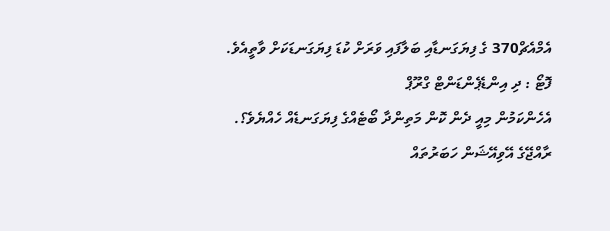އެމްއެޗް370 ގެ ފިޔަގަނޑާއި ބަލާފައި ވަރަށް ކުޑަ ފިޔަގަނޑަކަށް ވާތީއެވެ.
ފޮޓޯ : ދި އިންޑެޕެންޑަންޓް ގްރޫޕް
އެހެންކަމުން މިއީ ދެން ކޮން މަތިންދާ ބޯޓެއްގެ ފިޔަގަނޑެއް ހެއްޔެވެ؟.
ރާއްޖޭގެ އޭވިއޭޝަން ހަބަރުތައް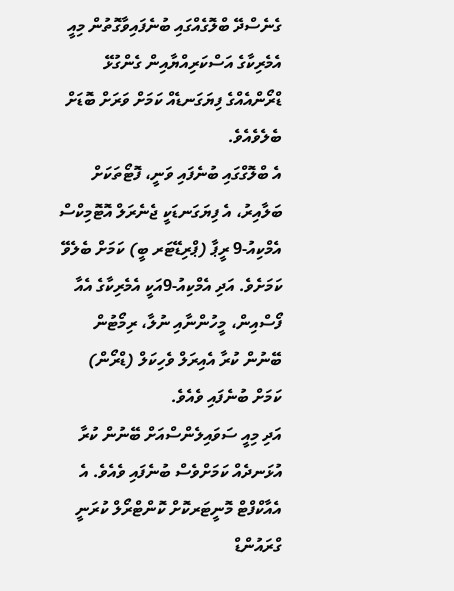ގެނެސްދޭ ބްލޮގެއްގައި ބުނެފައިވާގޮތުން މިއީ އެމެރިކާގެ އަސްކަރިއްޔާއިން ގެންގުޅޭ ޑްރޯންއެއްގެ ފިޔަގަނޑެއް ކަމަށް ވަރަށް ބޮޑަށް ބެލެވެއެވެ.
އެ ބްލޮގްގައި ބުނެފައި ވަނީ، ފޮޓޯތަކަށް ބަލާއިރު، އެ ފިޔަގަނޑަކީ ޖެނެރަލް އޮޓޮމިކްސް އެމްކިއު-9 ރީޕާ (ޕްރިޑޭޓަރ ބީ) ކަމަށް ބެލެވޭ ކަމަށެވެ. އަދި އެމްކިއު-9އަކީ އެމެރިކާގެ އެއާ ފޯސްއިން، މީހުންނާއި ނުލާ، ރިމޯޓުން ބޭނުން ކުރާ އެއިރަލް ވެހިކަލް (ޑްރޯން) ކަމަށް ބުނެފައި ވެއެވެ.
އަދި މިއީ ސަވައިލެންސްއަށް ބޭނުން ކުރާ އުޅަނދެއް ކަމަށްވެސް ބުނެފައި ވެއެވެ. އެ އެއާކްފްޓް މޮނީޓަރކޮށް ކޮންޓްރޯލް ކުރަނީ ގްރައުންޑް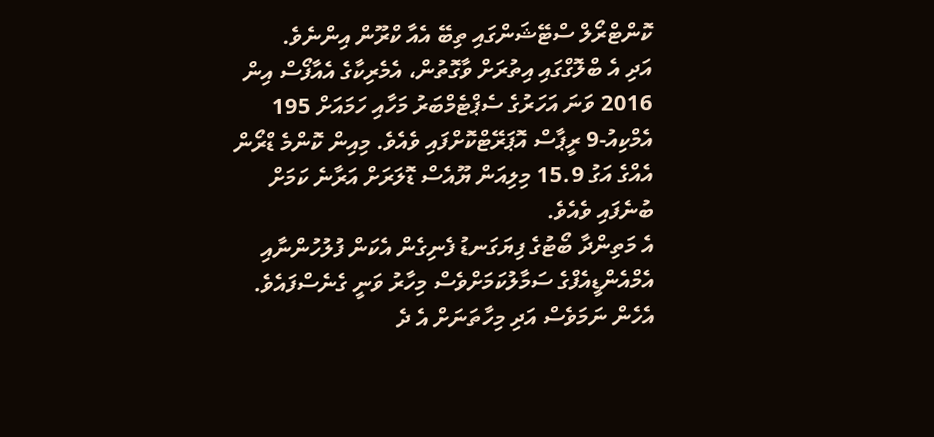ކޮންޓްރޯލް ސްޓޭޝަންގައި ތިބޭ އެއާ ކްރޫން އިންނެވެ.
އަދި އެ ބްލޮގްގައި އިތުރަށް ވާގޮތުން، އެމެރިކާގެ އެއާފޯސް އިން 2016 ވަނަ އަހަރުގެ ސެޕްޓެމްބަރު މަހާއި ހަމައަށް 195 އެމްކިއު-9 ރީޕާސް އޮޕަރޭޓްކޮށްފައި ވެއެވެ. މިއިން ކޮންމެ ޑްރޯން އެއްގެ އަގު 15.9 މިލިއަން ޔޫއެސް ޑޮލަރަށް އަރާނެ ކަމަށް ބުނެފައި ވެއެވެ.
އެ މަތިންދާ ބޯޓުގެ ފިޔަގަނޑު ފެނިގެން އެކަން ފުލުހުންނާއި އެމްއެންޑީއެފްގެ ސަމާލުކަމަށްވެސް މިހާރު ވަނީ ގެނެސްފައެވެ. އެހެން ނަމަވެސް އަދި މިހާތަނަށް އެ ދެ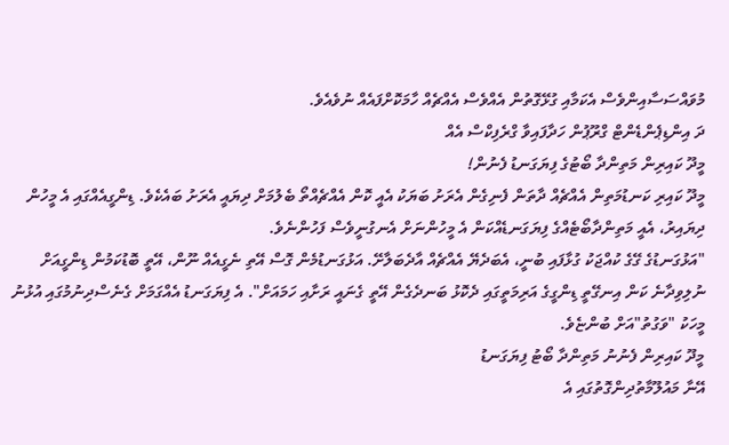މުވައްސަސާއިންވެސް އެކަމާއި ގުޅޭގޮތުން އެއްވެސް އެއްޗެއް ހާމަކޮށްފައެއް ނުވެއެވެ.
ދަ އިންޑިޕެންޑެންޓް ގްރޫޕުން ހަދާފައިވާ ގްރެފިކްސް އެއް
މީދޫ ކައިރިން މަތިންދާ ބޯޓުގެ ފިޔަގަނޑު ފެނުން!
މީދޫ ކައިރި ކަނޑުމަތިން އެއްޗެއް ދާތަން ފެނިގެން އެރަށު ބަޔަކު އެއީ ކޮން އެއްޗެއްތޯ ބެލުމަށް ދިޔައީ އެރަށު ބައެކެވެ. ޑިންގީއެއްގައި އެ މީހުން ދިޔައިރު، އެއީ މަތިންދާބޯޓެއްގެ ފިޔަގަނޑެއްކަން އެ މީހުންނަށް އެނގުނީވެސް ފަހުންނެވެ.
"އަޅުގަނޑުގެ ގޭގެ ކުއްޖަކު ގުޅާފައި ބުނީ، އެބަދެޔޭ އެއްޗެއް އާދެބަލާށޭ. އަޅުގަނޑުމެން ގޮސް އޭތި ނެގީއެއް ނޫން، އޭތީ ބޮޑުކަމުން ޑިންގީއަށް ނުލިވިދާނެ ކަން އިނގޭތީ ޑިންގީގެ އަރިމަތީގައި ދެކޮޅު ބަނދެގެން އޭތީ ގެނައީ ރަށާއި ހަމައަށް". އެ ފިޔަގަނޑު އެއްގަމަށް ގެނެސްދިނުމުގައި އުޅުނު މީހަކު "ވަގުތު"އަށް ބުންޏެވެ.
މީދޫ ކައިރިން ފެނުނު މަތިންދާ ބޯޓު ފިޔަގަނޑު
އޭނާ މައުލޫމާތުދިންގޮތުގައި އެ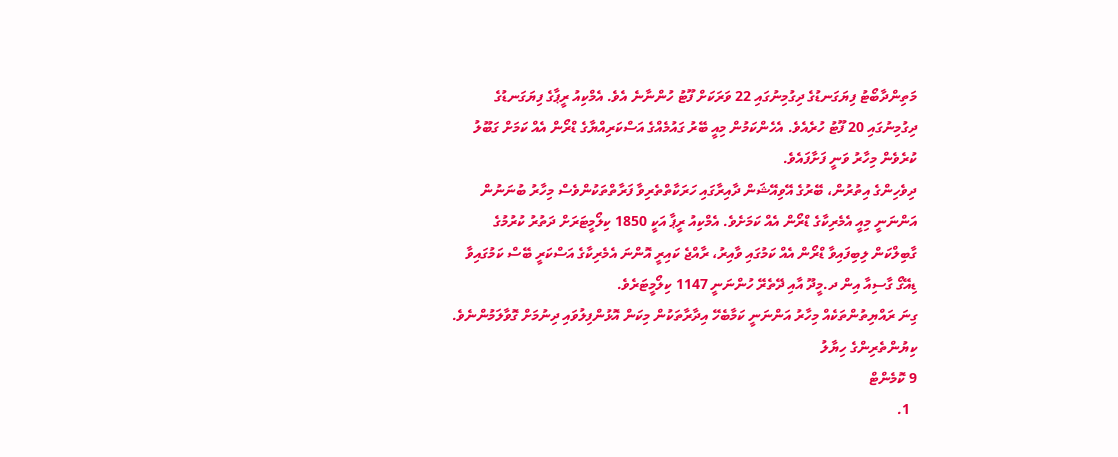މަތިންދާބޯޓު ފިޔަގަނޑުގެ ދިގުމިނުގައި 22 ވަރަކަށް ފޫޓު ހުންނާނެ އެވެ. އެމްކިއު ރީޕާގެ ފިޔަގަނޑުގެ ދިގުމިނުގައި 20 ފޫޓު ހުރެއެވެ. އެހެންކަމުން މިއީ ބޭރު ގައުމެއްގެ އަސްކަރިއްޔާގެ ޑްރޯން އެއް ކަމަށް ގަބޫލު ކުރެވެން މިހާރު ވަނީ ފަށާފައެވެ.
ދިވެހިންގެ އިތުރުން، ބޭރުގެ އޭވިއޭޝަން ދާއިރާގައި ހަރަކާތްތެރިވާ ފަރާތްތަކުންވެސް މިހާރު ބުނަނުން އަންނަނީ މިއީ އެމެރިކާގެ ޑްރޯން އެއް ކަމަށެވެ. އެމްކިއު ރީޕާ އަކީ 1850 ކިލޯމީޓަރަށް ދަތުރު ކުރުމުގެ ގާބިލްކަން ލިބިފައިވާ ޑްރޯން އެއް ކަމުގައި ވާއިރު، ރާއްޖެ ކައިރީ އޮންނަ އެމެރިކާގެ އަސްކަރީ ބޭސް ކަމުގައިވާ ޑިއޭގޯ ގާސިއާ އިން ދ.މީދޫ އާއި ދޭތެރޭ ހުންނަނީ 1147 ކިލޯމީޓަރެވެ.
ގިނަ ރައްޔިތުންތަކެއް މިހާރު އަންނަނީ ކަމާބެހޭ އިދާރާތަކުން މިކަން އޮޅުންފިލުވައި ދިނުމަށް ގޮވާލަމުންނެވެ.
ކިޔުންތެރިންގެ ހިޔާލު
9 ކޮމެންޓް
  1.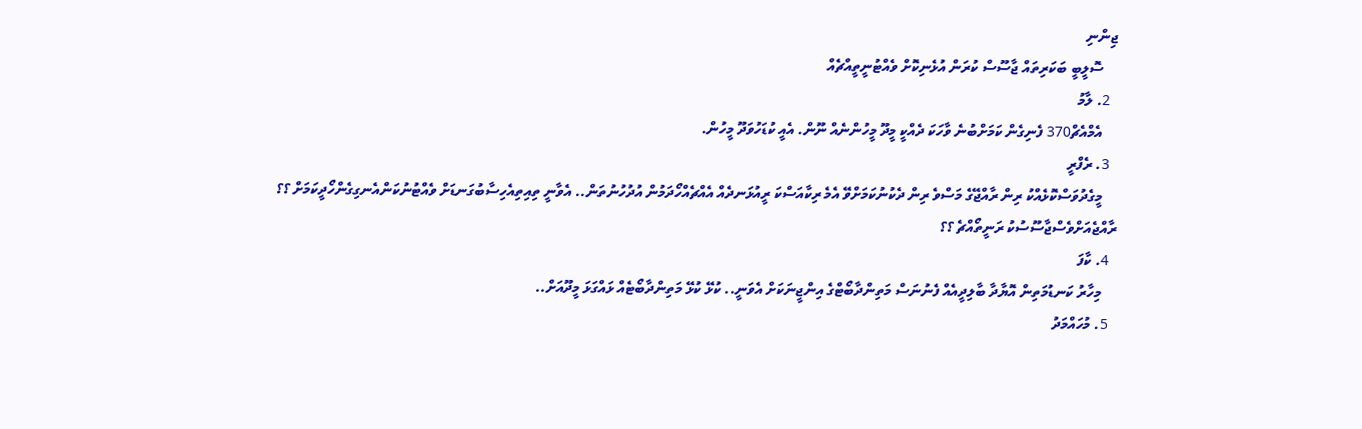ޖިންނި
    ސޮލީބީ ބަކަރިތައް ޖާސޫސް ކުރަން އުޅެނިކޮށް ވެއްޓުނީތީއްޗެއް
  2. ލާމު
    އެމްއެޗް370 ފެނިގެން ކަމަށްބުނެ ވާހަކަ ދެއްކީ މީދޫ މީހުންނެއް ނޫން. އެއީ ކުޑަހުވަދޫ މީހުން.
  3. ރެފްރީ
    މީގެދުވަސްކޮޅެއްކު ރިން ރާއްޖޭގެ މަސްވެ ރިން ދެކުނުކަމަށްވޭ އެމެ ރިކާއަސްކަ ރީއުޅަނދެއް އެއްޗެއްހޯދަމުން އުދުހުނުތަން.. އެވާނީ ތިއިތިއެހިސާބުގަނޑަށް ވެއްޓުނުކަންއެނގިގެންހޯދީކަމަށް ؟؟ ރާއްޖެއަށްވެސްޖާސޫސުކު ރަނީތޯއްޗެ ؟؟
  4. ކާފަ
    މިހާރު ކަނޑުމަތިން އޮޔާދާ ބާލިދީއެއް ފެނުނަސް މަތިންދާބޯޓްގެ އިންޖީނަކަށް އެވަނީ.. ކުޅޭ ކުޅޭ މަތިންދާބޯޓެއް ޅައްގަޅަ މީދޫއަށް..
  5. މުހައްމަދު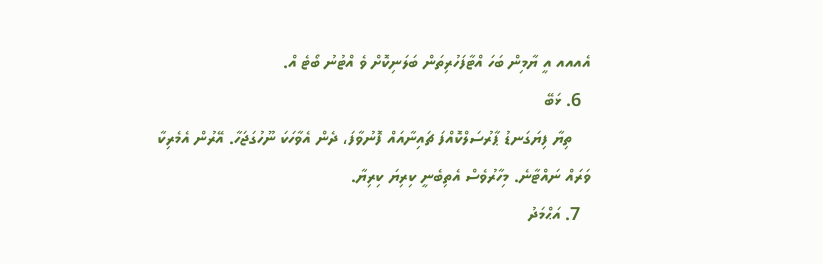އެއއއ އީ ޔާމިން ބަހަ އްޓާފަހުރިތަން ބަލަނިކޮށް ވެ އްޓުނު ބޯޓެ އް.
  6. ޅަބޭ
    ތިޔާ ފިޔަގަނޑު ޕާރުސަލްކޮއްފަ ޗައިނާއައް ފޮނުވާފަ، ދެން އެވާހަކަ ނޫހުގަޖަހާ. އޭރުން އެމެރިކާ ވަރައް ނައްޓާނެ. މިހާރުވެސް އެތިބެނީ ކިރިޔަ ކިރިޔާ.
  7. އަޙްމަދު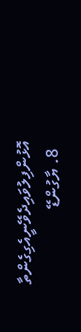އޮޅުންފިލުވައިދެވޭނީއެގިގެންތާ
  8. ޔާގުންޑޭ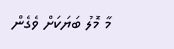މާ މޮލު ބަޔަކަށް ވެގެން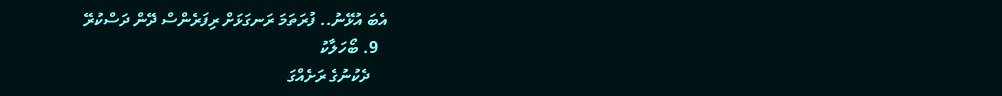އެބަ އުޅޭނު.. ފުރަތަމަ ރަނގަޅަށް ރިފަރެންސް ދޭން ދަސްކުރޭ
  9. ބޯހަލާކު
    ދެކުނުގެ ރަށެއްގަ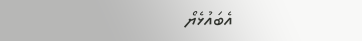އެބައުޅެޔޯ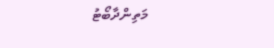މަތިންދާބޯޓު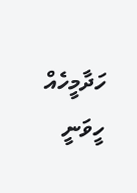ހަދާމީހެއް ހީވަނީ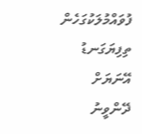ފުވައްމުލަކުގަހެން ތިފިޔަގަނޑު އޭނަޔަށް ދޭންވީނު